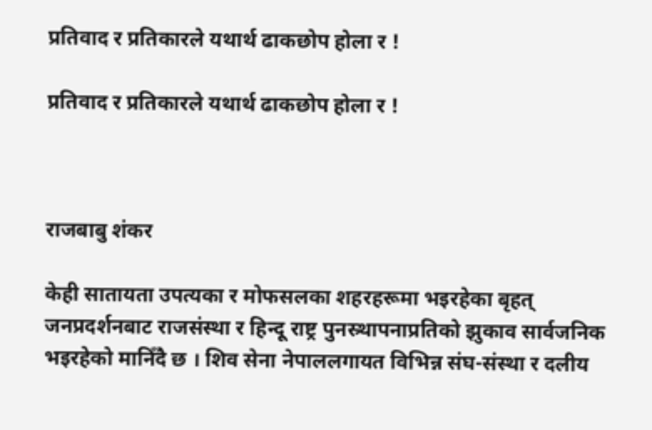प्रतिवाद र प्रतिकारले यथार्थ ढाकछोप होला र !

प्रतिवाद र प्रतिकारले यथार्थ ढाकछोप होला र !



राजबाबु शंकर

केही सातायता उपत्यका र मोफसलका शहरहरूमा भइरहेका बृहत् जनप्रदर्शनबाट राजसंस्था र हिन्दू राष्ट्र पुनस्र्थापनाप्रतिको झुकाव सार्वजनिक भइरहेको मानिँदै छ । शिव सेना नेपाललगायत विभिन्न संघ-संस्था र दलीय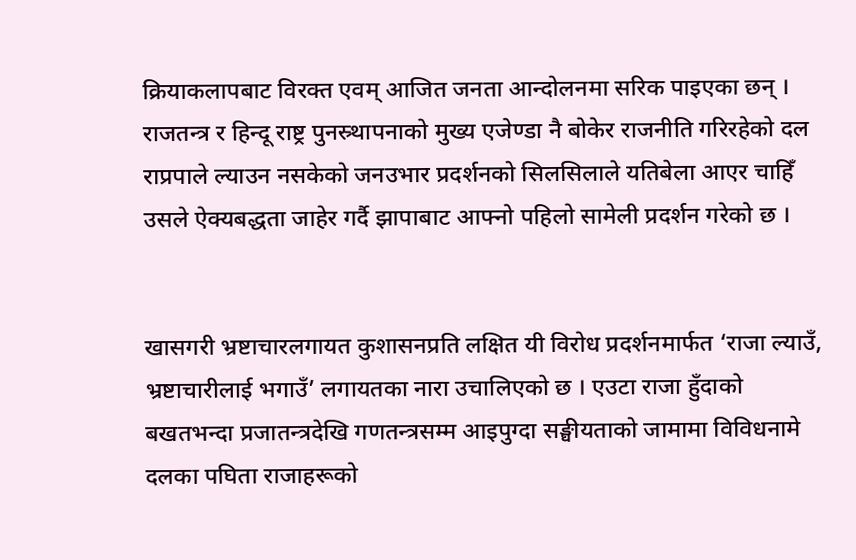क्रियाकलापबाट विरक्त एवम् आजित जनता आन्दोलनमा सरिक पाइएका छन् । राजतन्त्र र हिन्दू राष्ट्र पुनस्र्थापनाको मुख्य एजेण्डा नै बोकेर राजनीति गरिरहेको दल राप्रपाले ल्याउन नसकेको जनउभार प्रदर्शनको सिलसिलाले यतिबेला आएर चाहिँ उसले ऐक्यबद्धता जाहेर गर्दै झापाबाट आफ्नो पहिलो सामेली प्रदर्शन गरेको छ ।


खासगरी भ्रष्टाचारलगायत कुशासनप्रति लक्षित यी विरोध प्रदर्शनमार्फत ‘राजा ल्याउँ, भ्रष्टाचारीलाई भगाउँ’ लगायतका नारा उचालिएको छ । एउटा राजा हुँदाको बखतभन्दा प्रजातन्त्रदेखि गणतन्त्रसम्म आइपुग्दा सङ्घीयताको जामामा विविधनामे दलका पघिता राजाहरूको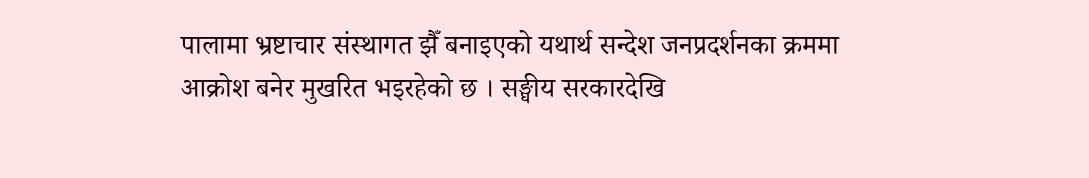पालामा भ्रष्टाचार संस्थागत झैँ बनाइएको यथार्थ सन्देश जनप्रदर्शनका क्रममा आक्रोश बनेर मुखरित भइरहेको छ । सङ्घीय सरकारदेखि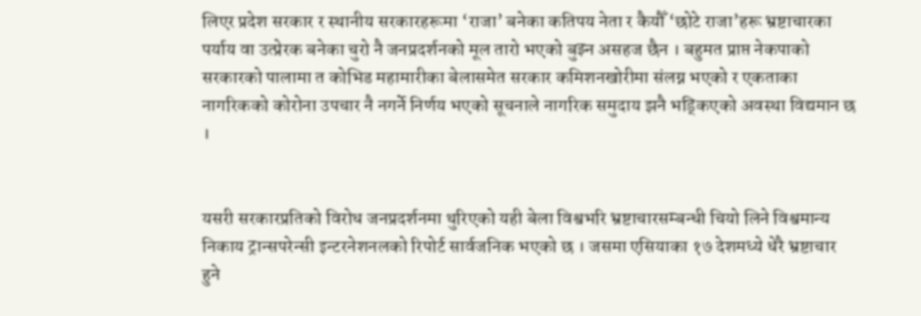लिएर प्रदेश सरकार र स्थानीय सरकारहरूमा ‘राजा’ बनेका कतिपय नेता र कैयौँ ‘छोटे राजा’हरू भ्रष्टाचारका पर्याय वा उत्प्रेरक बनेका चुरो नै जनप्रदर्शनको मूल तारो भएको बुझ्न असहज छैन । बहुमत प्राप्त नेकपाको सरकारको पालामा त कोभिड महामारीका बेलासमेत सरकार कमिशनखोरीमा संलग्न भएको र एकताका नागरिकको कोरोना उपचार नै नगर्ने निर्णय भएको सूचनाले नागरिक समुदाय झनै भड्किएको अवस्था विद्यमान छ ।


यसरी सरकारप्रतिको विरोध जनप्रदर्शनमा थुरिएको यही बेला विश्वभरि भ्रष्टाचारसम्बन्धी चियो लिने विश्वमान्य निकाय ट्रान्सपरेन्सी इन्टरनेशनलको रिपोर्ट सार्वजनिक भएको छ । जसमा एसियाका १७ देशमध्ये धेरै भ्रष्टाचार हुने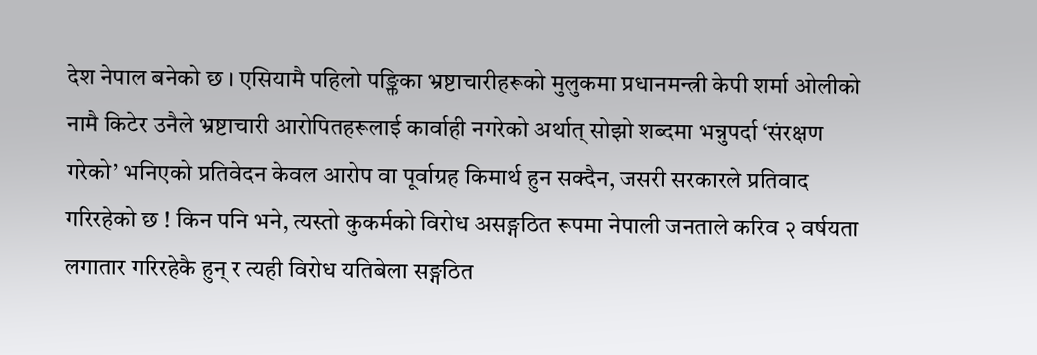देश नेपाल बनेको छ । एसियामै पहिलो पङ्क्तिका भ्रष्टाचारीहरूको मुलुकमा प्रधानमन्त्री केपी शर्मा ओलीको नामै किटेर उनैले भ्रष्टाचारी आरोपितहरूलाई कार्वाही नगरेको अर्थात् सोझो शब्दमा भन्नुपर्दा ‘संरक्षण गरेको’ भनिएको प्रतिवेदन केवल आरोप वा पूर्वाग्रह किमार्थ हुन सक्दैन, जसरी सरकारले प्रतिवाद गरिरहेको छ ! किन पनि भने, त्यस्तो कुकर्मको विरोध असङ्गठित रूपमा नेपाली जनताले करिव २ वर्षयता लगातार गरिरहेकै हुन् र त्यही विरोध यतिबेला सङ्गठित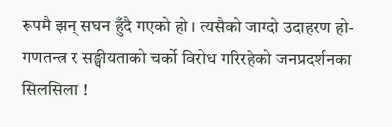रूपमै झन् सघन हुँदै गएको हो । त्यसैको जाग्दो उदाहरण हो- गणतन्त्र र सङ्घीयताको चर्को विरोध गरिरहेको जनप्रदर्शनका सिलसिला !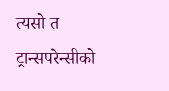त्यसो त ट्रान्सपरेन्सीको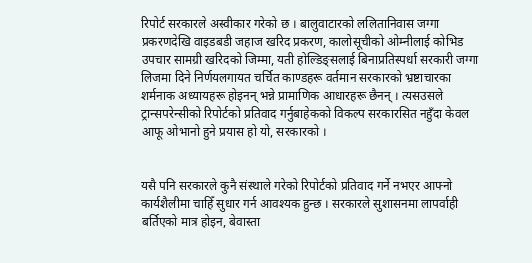रिपोर्ट सरकारले अस्वीकार गरेको छ । बालुवाटारको ललितानिवास जग्गा प्रकरणदेखि वाइडबडी जहाज खरिद प्रकरण, कालोसूचीको ओम्नीलाई कोभिड उपचार सामग्री खरिदको जिम्मा, यती होल्डिङ्सलाई बिनाप्रतिस्पर्धा सरकारी जग्गा लिजमा दिने निर्णयलगायत चर्चित काण्डहरू वर्तमान सरकारको भ्रष्टाचारका शर्मनाक अध्यायहरू होइनन् भन्ने प्रामाणिक आधारहरू छैनन् । त्यसउसले ट्रान्सपरेन्सीको रिपोर्टको प्रतिवाद गर्नुबाहेकको विकल्प सरकारसित नहुँदा केवल आफू ओभानो हुने प्रयास हो यो, सरकारको ।


यसै पनि सरकारले कुनै संस्थाले गरेको रिपोर्टको प्रतिवाद गर्ने नभएर आफ्नो कार्यशैलीमा चाहिँ सुधार गर्न आवश्यक हुन्छ । सरकारले सुशासनमा लापर्वाही बर्तिएको मात्र होइन, बेवास्ता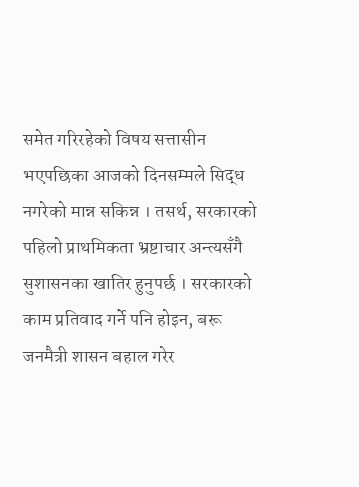समेत गरिरहेको विषय सत्तासीन भएपछिका आजको दिनसम्मले सिद्ध नगरेको मान्न सकिन्न । तसर्थ, सरकारको पहिलो प्राथमिकता भ्रष्टाचार अन्त्यसँगै सुशासनका खातिर हुनुपर्छ । सरकारको काम प्रतिवाद गर्ने पनि होइन, बरू जनमैत्री शासन बहाल गरेर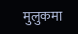मुलुकमा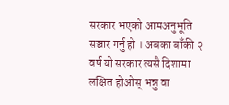सरकार भएको आमअनुभूति सञ्चार गर्नु हो । अबका बाँकी २ वर्ष यो सरकार त्यसै दिशामा लक्षित होओस् भन्नु वा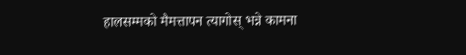हालसम्मको मैमत्तापन त्यागोस् भन्ने कामना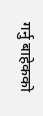गर्नु बाहेकको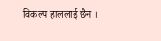विकल्प हाललाई छैन ।